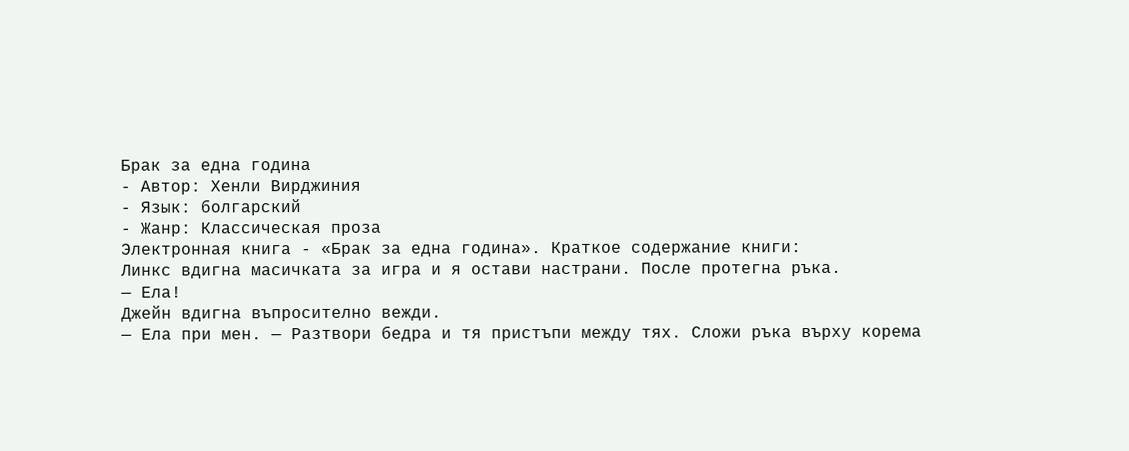Брак за една година
- Автор: Хенли Вирджиния
- Язык: болгарский
- Жанр: Классическая проза
Электронная книга - «Брак за една година». Краткое содержание книги:
Линкс вдигна масичката за игра и я остави настрани. После протегна ръка.
— Ела!
Джейн вдигна въпросително вежди.
— Ела при мен. — Разтвори бедра и тя пристъпи между тях. Сложи ръка върху корема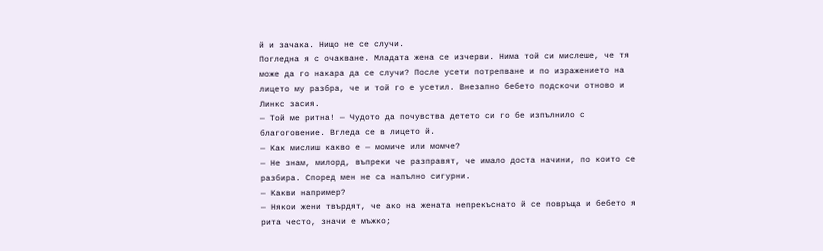й и зачака. Нищо не се случи.
Погледна я с очакване. Младата жена се изчерви. Нима той си мислеше, че тя може да го накара да се случи? После усети потрепване и по изражението на лицето му разбра, че и той го е усетил. Внезапно бебето подскочи отново и Линкс засия.
— Той ме ритна! — Чудото да почувства детето си го бе изпълнило с благоговение. Вгледа се в лицето й.
— Как мислиш какво е — момиче или момче?
— Не знам, милорд, въпреки че разправят, че имало доста начини, по които се разбира. Според мен не са напълно сигурни.
— Какви например?
— Някои жени твърдят, че ако на жената непрекъснато й се повръща и бебето я рита често, значи е мъжко;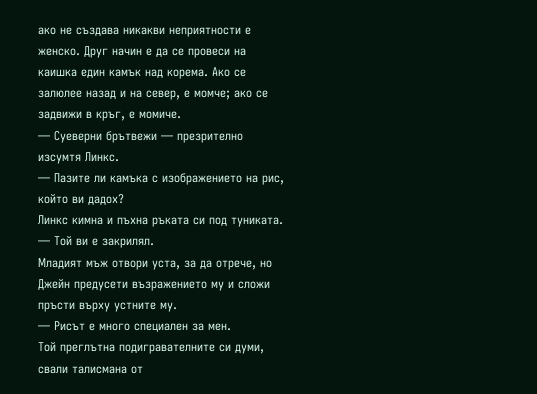ако не създава никакви неприятности е женско. Друг начин е да се провеси на каишка един камък над корема. Ако се залюлее назад и на север, е момче; ако се задвижи в кръг, е момиче.
— Суеверни брътвежи — презрително изсумтя Линкс.
— Пазите ли камъка с изображението на рис, който ви дадох?
Линкс кимна и пъхна ръката си под туниката.
— Той ви е закрилял.
Младият мъж отвори уста, за да отрече, но Джейн предусети възражението му и сложи пръсти върху устните му.
— Рисът е много специален за мен.
Той преглътна подигравателните си думи, свали талисмана от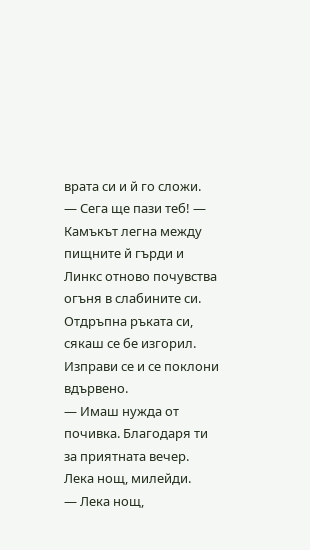врата си и й го сложи.
— Сега ще пази теб! — Камъкът легна между пищните й гърди и Линкс отново почувства огъня в слабините си. Отдръпна ръката си, сякаш се бе изгорил. Изправи се и се поклони вдървено.
— Имаш нужда от почивка. Благодаря ти за приятната вечер. Лека нощ, милейди.
— Лека нощ,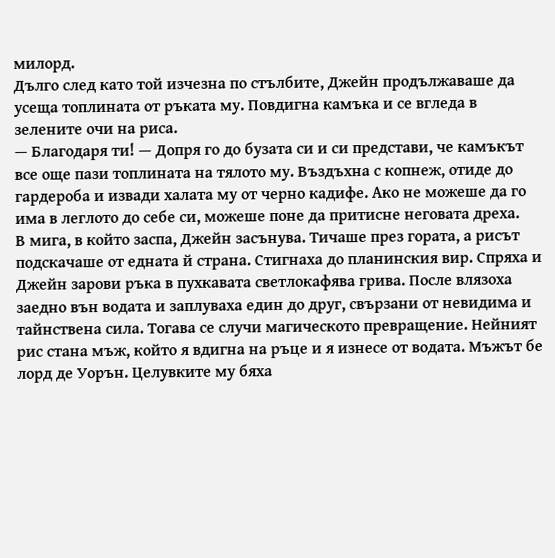милорд.
Дълго след като той изчезна по стълбите, Джейн продължаваше да усеща топлината от ръката му. Повдигна камъка и се вгледа в зелените очи на риса.
— Благодаря ти! — Допря го до бузата си и си представи, че камъкът все още пази топлината на тялото му. Въздъхна с копнеж, отиде до гардероба и извади халата му от черно кадифе. Ако не можеше да го има в леглото до себе си, можеше поне да притисне неговата дреха.
В мига, в който заспа, Джейн засънува. Тичаше през гората, а рисът подскачаше от едната й страна. Стигнаха до планинския вир. Спряха и Джейн зарови ръка в пухкавата светлокафява грива. После влязоха заедно вън водата и заплуваха един до друг, свързани от невидима и тайнствена сила. Тогава се случи магическото превращение. Нейният рис стана мъж, който я вдигна на ръце и я изнесе от водата. Мъжът бе лорд де Уорън. Целувките му бяха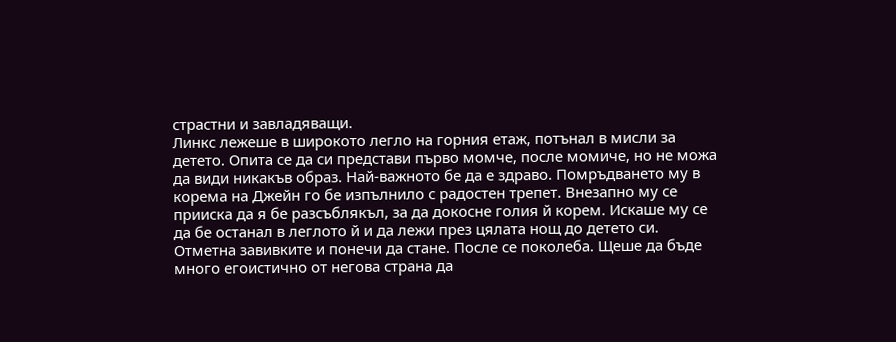страстни и завладяващи.
Линкс лежеше в широкото легло на горния етаж, потънал в мисли за детето. Опита се да си представи първо момче, после момиче, но не можа да види никакъв образ. Най-важното бе да е здраво. Помръдването му в корема на Джейн го бе изпълнило с радостен трепет. Внезапно му се прииска да я бе разсъблякъл, за да докосне голия й корем. Искаше му се да бе останал в леглото й и да лежи през цялата нощ до детето си.
Отметна завивките и понечи да стане. После се поколеба. Щеше да бъде много егоистично от негова страна да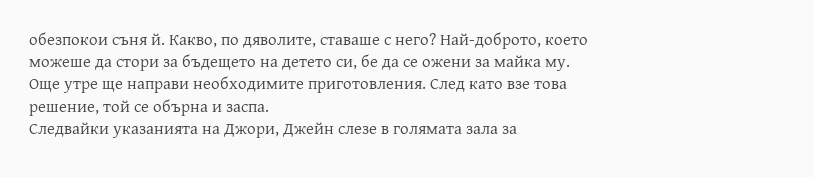обезпокои съня й. Какво, по дяволите, ставаше с него? Най-доброто, което можеше да стори за бъдещето на детето си, бе да се ожени за майка му. Още утре ще направи необходимите приготовления. След като взе това решение, той се обърна и заспа.
Следвайки указанията на Джори, Джейн слезе в голямата зала за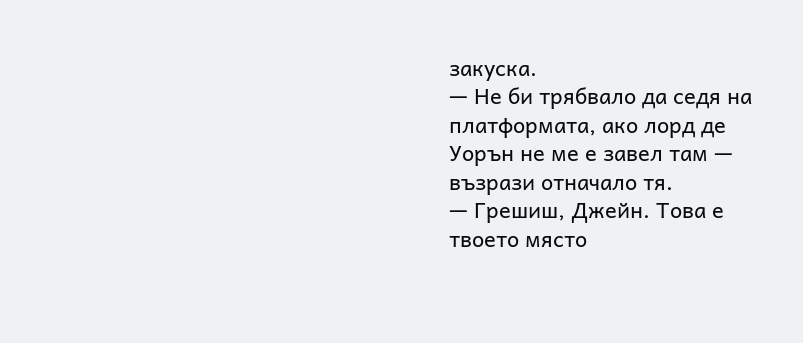закуска.
— Не би трябвало да седя на платформата, ако лорд де Уорън не ме е завел там — възрази отначало тя.
— Грешиш, Джейн. Това е твоето място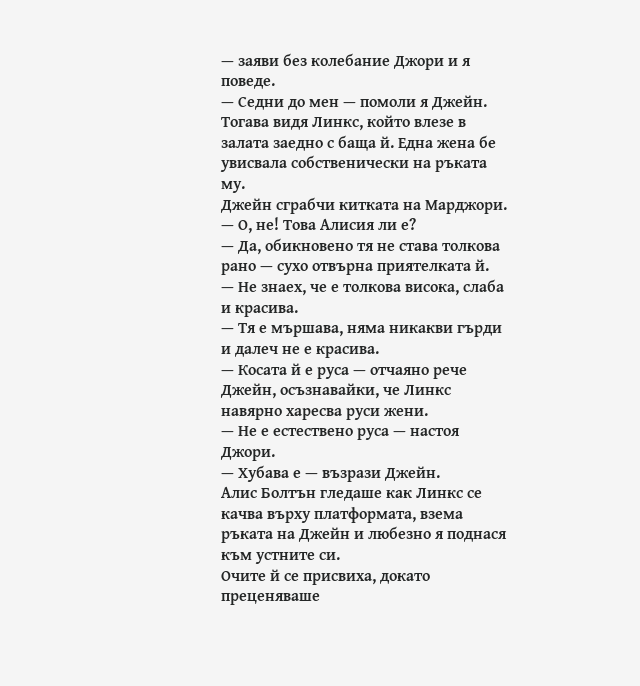— заяви без колебание Джори и я поведе.
— Седни до мен — помоли я Джейн.
Тогава видя Линкс, който влезе в залата заедно с баща й. Една жена бе увисвала собственически на ръката му.
Джейн сграбчи китката на Марджори.
— О, не! Това Алисия ли е?
— Да, обикновено тя не става толкова рано — сухо отвърна приятелката й.
— Не знаех, че е толкова висока, слаба и красива.
— Тя е мършава, няма никакви гърди и далеч не е красива.
— Косата й е руса — отчаяно рече Джейн, осъзнавайки, че Линкс навярно харесва руси жени.
— Не е естествено руса — настоя Джори.
— Хубава е — възрази Джейн.
Алис Болтън гледаше как Линкс се качва върху платформата, взема ръката на Джейн и любезно я поднася към устните си.
Очите й се присвиха, докато преценяваше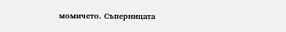момичето. Съперницата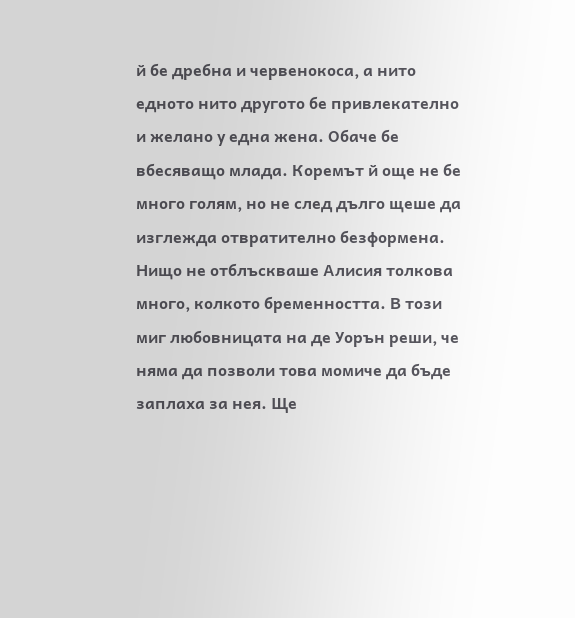й бе дребна и червенокоса, а нито едното нито другото бе привлекателно и желано у една жена. Обаче бе вбесяващо млада. Коремът й още не бе много голям, но не след дълго щеше да изглежда отвратително безформена. Нищо не отблъскваше Алисия толкова много, колкото бременността. В този миг любовницата на де Уорън реши, че няма да позволи това момиче да бъде заплаха за нея. Ще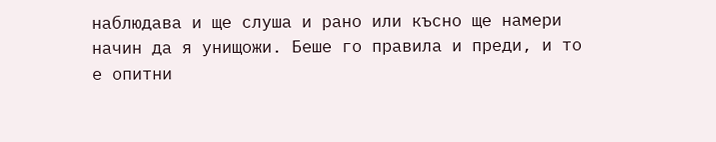наблюдава и ще слуша и рано или късно ще намери начин да я унищожи. Беше го правила и преди, и то е опитни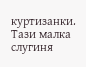куртизанки. Тази малка слугиня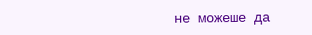не можеше да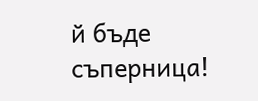й бъде съперница!